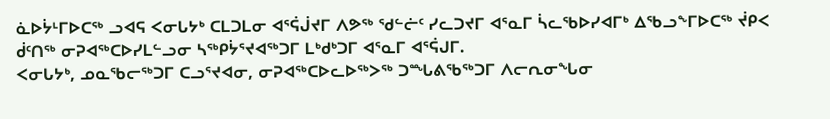ᓈᐅᔮᒻᒥᐅᑕᖅ ᓗᐊᕋ ᐸᓂᒐᔭᒃ ᑕᒪᑐᒪᓂ ᐊᕐᕌᒎᔪᒥ ᐱᕗᖅ ᖁᓪᓖᑦ ᓯᓚᑐᔪᒥ ᐊᕐᓇᒥ ᓵᓚᖃᐅᓯᐊᒥᒃ ᐃᖃᓗᖕᒥᐅᑕᖅ ᔫᑭᐸ ᑰᑦᑎᖅ ᓂᕈᐊᖅᑕᐅᓯᒪᓪᓗᓂ ᓴᖅᑭᔮᕐᔪᐊᖅᑐᒥ ᒪᒃᑯᒃᑐᒥ ᐊᕐᓇᒥ ᐊᕐᕌᒍᒥ.
ᐸᓂᒐᔭᒃ, ᓄᓇᖃᓕᖅᑐᒥ ᑕᓗᕐᔪᐊᓂ, ᓂᕈᐊᖅᑕᐅᓚᐅᖅᐳᖅ ᑐᙵᕕᖃᖅᑐᒥ ᐱᓕᕆᓂᖓᓂ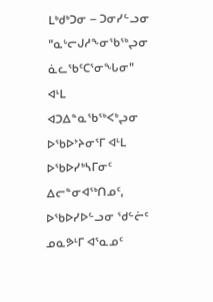ᒪᒃᑯᒃᑐᓂ – ᑐᓂᓯᓪᓗᓂ "ᓇᒡᓕᒍᓱᖕᓂᖃᖅᖢᓂ ᓈᓚᖃᑦᑕᕐᓂᖓᓂ" ᐊᒻᒪ ᐊᑐᐃᓐᓇᖃᖅᐸᒃᖢᓂ ᐅᖃᐅᔾᔨᓂᕐᒥ ᐊᒻᒪ ᐅᖃᐅᓯᒃᓴᒥᓂᑦ ᐃᓕᓐᓂᐊᖅᑎᓄᑦ, ᐅᖃᐅᓯᐅᓪᓗᓂ ᖁᓪᓖᑦ ᓄᓇᕗᒻᒥ ᐊᕐᓇᓄᑦ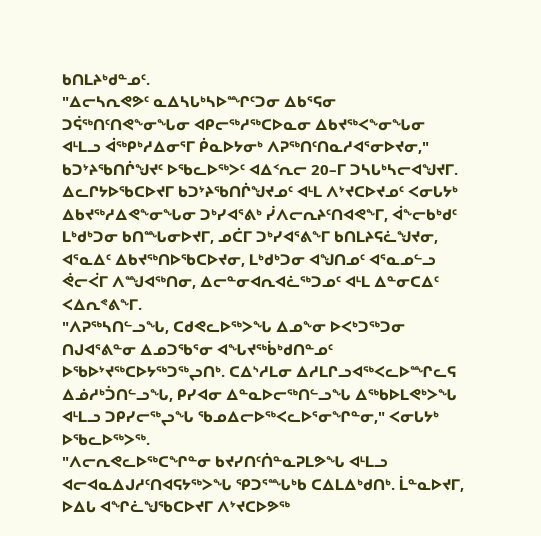ᑲᑎᒪᔨᒃᑯᓐᓄᑦ.
"ᐃᓕᓴᕆᕙᕗᑦ ᓇᐃᓴᒐᒃᓴᐅᙱᑦᑐᓂ ᐃᑲᕐᕋᓂ ᑐᕌᖅᑎᑦᑎᕙᖕᓂᖓᓂ ᐊᑭᓕᖅᓱᖅᑕᐅᓇᓂ ᐃᑲᔪᖅᐸᖕᓂᖓᓂ ᐊᒻᒪᓗ ᐋᖅᑭᒃᓱᐃᓂᕐᒥ ᑮᓇᐅᔭᓂᒃ ᐱᕈᖅᑎᑦᑎᓇᓱᐊᕐᓂᐅᔪᓂ," ᑲᑐᔾᔨᖃᑎᒌᖑᔪᑦ ᐅᖃᓚᐅᖅᐳᑦ ᐊᐃᑉᕆᓕ 20–ᒥ ᑐᓴᒐᒃᓴᓕᐊᖑᔪᒥ.
ᐃᓚᒋᔭᐅᖃᑕᐅᔪᒥ ᑲᑐᔾᔨᖃᑎᒌᖑᔪᓄᑦ ᐊᒻᒪ ᐱᔾᔪᑕᐅᔪᓄᑦ ᐸᓂᒐᔭᒃ ᐃᑲᔪᖅᓱᐃᕙᖕᓂᖓᓂ ᑐᒃᓯᐊᕐᕕᒃ ᓰᐱᓕᕆᔨᑦᑎᐊᕙᖕᒥ, ᐋᖕᓕᑲᒃᑯᑦ ᒪᒃᑯᒃᑐᓂ ᑲᑎᙵᓂᐅᔪᒥ, ᓄᑖᒥ ᑐᒃᓯᐊᕐᕕᖕᒥ ᑲᑎᒪᔨᕋᓛᖑᔪᓂ, ᐊᕐᓇᐃᑦ ᐃᑲᔪᖅᑎᐅᖃᑕᐅᔪᓂ, ᒪᒃᑯᒃᑐᓂ ᐊᖑᑎᓄᑦ ᐊᕐᓇᓄᓪᓗ ᕚᓕᐹᒥ ᐱᙳᐊᖅᑎᓂ, ᐃᓕᓐᓂᐊᕆᐊᓛᖅᑐᓄᑦ ᐊᒻᒪ ᐃᓐᓂᑕᐃᑦ ᐸᐃᕆᕝᕕᖕᒥ.
"ᐱᕈᖅᓴᑎᓪᓗᖓ, ᑕᑯᕙᓚᐅᖅᐳᖓ ᐃᓄᖕᓂ ᐅᐸᒃᑐᖅᑐᓂ ᑎᒍᐊᕐᕕᓐᓂ ᐃᓄᑐᖃᕐᓂ ᐊᖓᔪᖅᑳᒃᑯᑎᓐᓄᑦ ᐅᖃᐅᔾᔪᖅᑕᐅᔭᖅᑐᖅᖢᑎᒃ. ᑕᐃᔅᓱᒪᓂ ᐃᓱᒪᒋᓗᐊᖅᐸᓚᐅᙱᓚᕋ ᐃᓅᓱᒃᑑᑎᓪᓗᖓ, ᑭᓯᐊᓂ ᐃᓐᓇᐅᓕᖅᑎᓪᓗᖓ ᐃᖅᑲᐅᒪᕙᒃᐳᖓ ᐊᒻᒪᓗ ᑐᑭᓯᓕᖅᖢᖓ ᖃᓄᐃᓕᐅᖅᐸᓚᐅᕐᓂᖏᓐᓂ," ᐸᓂᒐᔭᒃ ᐅᖃᓚᐅᖅᐳᖅ.
"ᐱᓕᕆᕙᓚᐅᖅᑕᖏᓐᓂ ᑲᔪᓯᑎᑦᑏᓐᓇᕈᒪᕗᖓ ᐊᒻᒪᓗ ᐊᓕᐊᓇᐃᒍᓱᑦᑎᐊᕋᔭᖅᐳᖓ ᕿᑐᕐᙵᒃᑲ ᑕᐃᒪᐃᒃᑯᑎᒃ. ᒫᓐᓇᐅᔪᒥ, ᐅᐃᒐ ᐊᖏᓛᖑᖃᑕᐅᔪᒥ ᐱᔾᔪᑕᐅᕗᖅ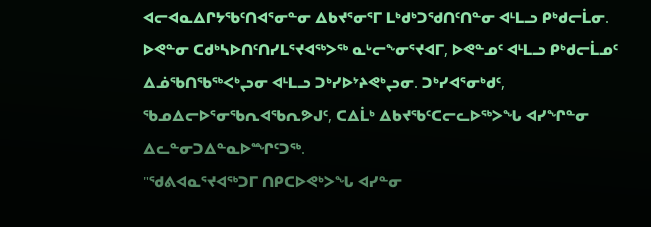ᐊᓕᐊᓇᐃᒋᔭᖃᑦᑎᐊᕐᓂᓐᓂ ᐃᑲᔪᕐᓂᕐᒥ ᒪᒃᑯᒃᑐᖁᑎᑦᑎᓐᓂ ᐊᒻᒪᓗ ᑭᒃᑯᓕᒫᓂ. ᐅᕙᓐᓂ ᑕᑯᒃᓴᐅᑎᑦᑎᓯᒪᕐᔪᐊᖅᐳᖅ ᓇᒡᓕᖕᓂᕐᔪᐊᒥ, ᐅᕙᓐᓄᑦ ᐊᒻᒪᓗ ᑭᒃᑯᓕᒫᓄᑦ ᐃᓅᖃᑎᖃᖅᐸᒃᖢᓂ ᐊᒻᒪᓗ ᑐᒃᓯᐅᔾᔨᕙᒃᖢᓂ. ᑐᒃᓯᐊᕐᓂᒃᑯᑦ, ᖃᓄᐃᓕᐅᕐᓂᖃᕆᐊᖃᕆᕗᒍᑦ, ᑕᐃᒫᒃ ᐃᑲᔪᖃᑦᑕᓕᓚᐅᖅᐳᖓ ᐊᓯᖏᓐᓂ ᐃᓚᓐᓂᑐᐃᓐᓇᐅᙱᑦᑐᖅ.
"ᖁᕕᐊᓇᕐᔪᐊᖅᑐᒥ ᑎᑭᑕᐅᕙᒃᐳᖓ ᐊᓯᓐᓂ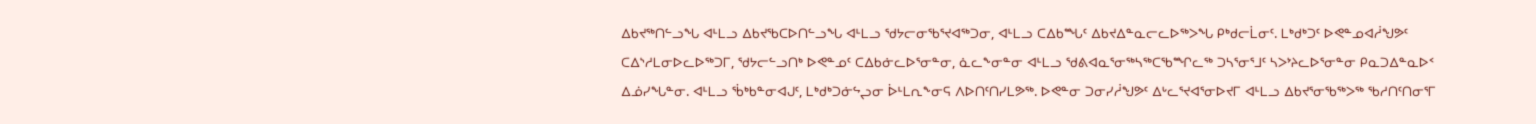ᐃᑲᔪᖅᑎᓪᓗᖓ ᐊᒻᒪᓗ ᐃᑲᔪᖃᑕᐅᑎᓪᓗᖓ ᐊᒻᒪᓗ ᖁᔭᓕᓂᖃᕐᔪᐊᖅᑐᓂ, ᐊᒻᒪᓗ ᑕᐃᑲᙵᑦ ᐃᑲᔪᐃᓐᓇᓕᓚᐅᖅᐳᖓ ᑭᒃᑯᓕᒫᓂᑦ. ᒪᒃᑯᒃᑐᑦ ᐅᕙᓐᓄᐊᓲᖑᕗᑦ ᑕᐃᔅᓱᒪᓂᐅᓚᐅᖅᑐᒥ, ᖁᔭᓕᓪᓗᑎᒃ ᐅᕙᓐᓄᑦ ᑕᐃᑲᓃᓚᐅᕐᓂᓐᓂ, ᓈᓚᖕᓂᓐᓂ ᐊᒻᒪᓗ ᖁᕕᐊᓇᕐᓂᖅᓴᖅᑕᖃᙱᓚᖅ ᑐᓴᕐᓂᕐᒧᑦ ᓴᐳᔾᔨᓚᐅᕐᓂᓐᓂ ᑭᓇᑐᐃᓐᓇᐅᑉ ᐃᓅᓯᖓᓐᓂ. ᐊᒻᒪᓗ ᖄᒃᑲᓐᓂᐊᒍᑦ, ᒪᒃᑯᒃᑐᓃᖦᖢᓂ ᐆᒻᒪᕆᖕᓂᕋ ᐱᐅᑎᑦᑎᓯᒪᕗᖅ. ᐅᕙᓐᓂ ᑐᓂᓯᓲᖑᕗᑦ ᐃᒡᓚᕐᔪᐊᕐᓂᐅᔪᒥ ᐊᒻᒪᓗ ᐃᑲᔪᕐᓂᖃᖅᐳᖅ ᖃᓱᑎᑦᑎᓂᕐᒥ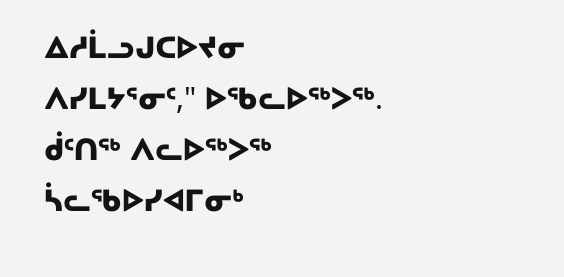ᐃᓱᒫᓗᒍᑕᐅᔪᓂ ᐱᓯᒪᔭᕐᓂᑦ," ᐅᖃᓚᐅᖅᐳᖅ.
ᑰᑦᑎᖅ ᐱᓚᐅᖅᐳᖅ ᓵᓚᖃᐅᓯᐊᒥᓂᒃ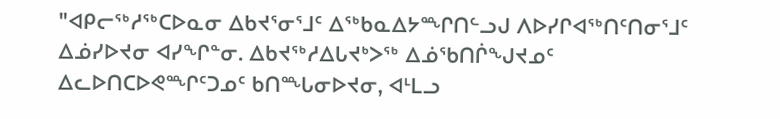"ᐊᑭᓕᖅᓱᖅᑕᐅᓇᓂ ᐃᑲᔪᕐᓂᕐᒧᑦ ᐃᖅᑲᓇᐃᔭᙱᑎᓪᓗᒍ ᐱᐅᓯᒋᐊᖅᑎᑦᑎᓂᕐᒧᑦ ᐃᓅᓯᐅᔪᓂ ᐊᓯᖏᓐᓂ. ᐃᑲᔪᖅᓱᐃᒐᔪᒃᐳᖅ ᐃᓅᖃᑎᒌᖑᔪᓄᑦ ᐃᓚᐅᑎᑕᐅᕙᙱᑦᑐᓄᑦ ᑲᑎᙵᓂᐅᔪᓂ, ᐊᒻᒪᓗ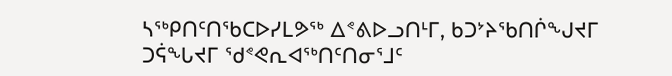ᓴᖅᑭᑎᑦᑎᖃᑕᐅᓯᒪᕗᖅ ᐃᕝᕕᐅᓗᑎᒻᒥ, ᑲᑐᔾᔨᖃᑎᒌᖑᔪᒥ ᑐᕌᖓᔪᒥ ᖁᕝᕙᕆᐊᖅᑎᑦᑎᓂᕐᒧᑦ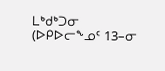ᒪᒃᑯᒃᑐᓂ (ᐅᑭᐅᓕᖕᓄᑦ 13–ᓂ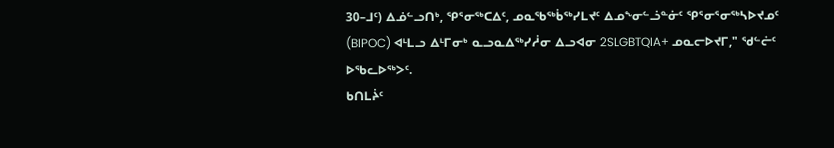30–ᒧᑦ) ᐃᓅᓪᓗᑎᒃ, ᕿᕐᓂᖅᑕᐃᑦ, ᓄᓇᖃᖅᑳᖅᓯᒪᔪᑦ ᐃᓄᖕᓂᓪᓘᓐᓃᑦ ᕿᕐᓂᕐᓂᖅᓴᐅᔪᓄᑦ (BIPOC) ᐊᒻᒪᓗ ᐃᒻᒥᓂᒃ ᓇᓗᓇᐃᖅᓯᓲᓂ ᐃᓗᐊᓂ 2SLGBTQIA+ ᓄᓇᓕᐅᔪᒥ," ᖁᓪᓖᑦ ᐅᖃᓚᐅᖅᐳᑦ.
ᑲᑎᒪᔩᑦ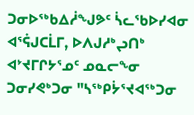ᑐᓂᐅᖅᑲᐃᓲᖑᕗᑦ ᓵᓚᖃᐅᓯᐊᓂ ᐊᕐᕌᒍᑕᒫᒥ, ᐅᐱᒍᓱᒃᖢᑎᒃ ᐊᔾᔪᒥᒋᔭᕐᓄᑦ ᓄᓇᓕᖕᓂ ᑐᓂᓯᕙᒃᑐᓂ "ᓴᖅᑭᔮᕐᔪᐊᖅᑐᓂ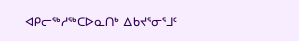ᐊᑭᓕᖅᓱᖅᑕᐅᓇᑎᒃ ᐃᑲᔪᕐᓂᕐᒧᑦ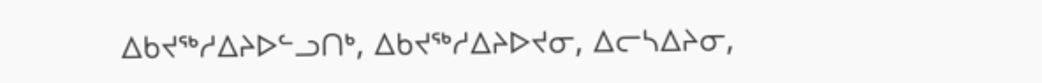ᐃᑲᔪᖅᓱᐃᔨᐅᓪᓗᑎᒃ, ᐃᑲᔪᖅᓱᐃᔨᐅᔪᓂ, ᐃᓕᓴᐃᔨᓂ,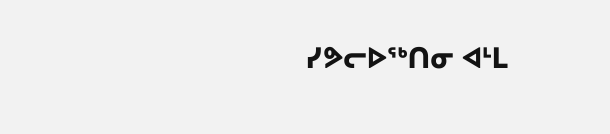ᓯᕗᓕᐅᖅᑎᓂ ᐊᒻᒪ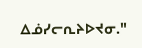ᐃᓅᓯᓕᕆᔨᐅᔪᓂ."